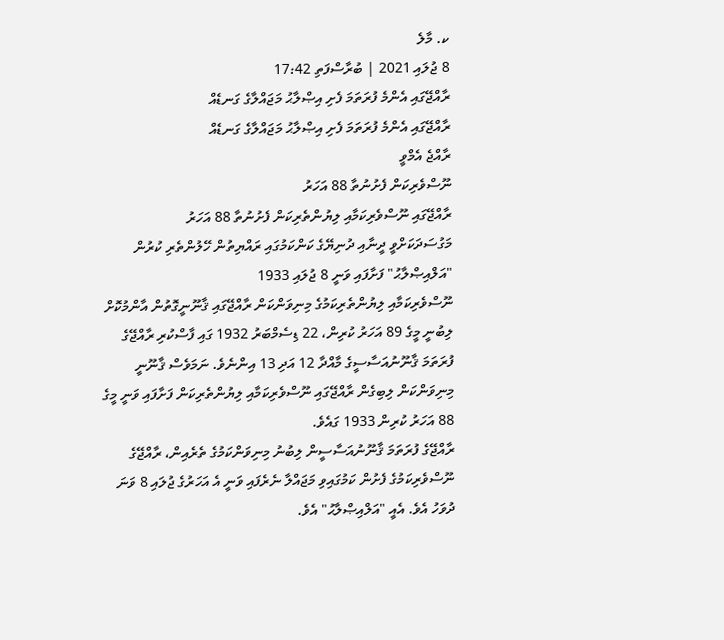ކ. މާލެ
8 ޖުލައި 2021 | ބުރާސްފަތި 17:42
ރާއްޖޭގައި އެންމެ ފުރަތަމަ ފެށި އިޞްލާޙު މަޖައްލާގެ ގަނޑެއް
ރާއްޖޭގައި އެންމެ ފުރަތަމަ ފެށި އިޞްލާޙު މަޖައްލާގެ ގަނޑެއް
ރާއްޖެ އެމްވީ
ނޫސްވެރިކަން ފެށުނުތާ 88 އަހަރު
ރާއްޖޭގައި ނޫސްވެރިކަމާއި ލިޔުންތެރިކަން ފެށުނުތާ 88 އަހަރު
މަގުސަދަކަށްވީ ދީނާއި ދުނިޔޭގެ ކަންކަމުގައި ރައްޔިތުން ހޭލުންތެރި ކުރުން
"އަލްއިޞްލާޙު" ފަށާފައި ވަނީ 8 ޖުލައި 1933
ނޫސްވެރިކަމާއި ލިޔުންތެރިކަމުގެ މިނިވަންކަން ރާއްޖޭގައި ޤާނޫނީގޮތުން އާންމުކޮށް ލިބުނީ މީގެ 89 އަހަރު ކުރިން، 22 ޑިސެމްބަރު 1932 ގައި ފާސްކުރި ރާއްޖޭގެ ފުރަތަމަ ޤާނޫނުއަސާސީގެ މާއްދާ 12 އަދި 13 އިންނެވެ. ނަމަވެސް ޤާނޫނީ މިނިވަންކަން ލިބިގެން ރާއްޖޭގައި ނޫސްވެރިކަމާއި ލިޔުންތެރިކަން ފަށާފައި ވަނީ މީގެ 88 އަހަރު ކުރިން 1933 ގައެވެ.
ރާއްޖޭގެ ފުރަތަމަ ޤާނޫނުއަސާސީން ލިބުނު މިނިވަންކަމުގެ ތެރެއިން، ރާއްޖޭގެ ނޫސްވެރިކަމުގެ ފެށުން ކަމުގައިވި މަޖައްލާ ނެރެފައި ވަނީ އެ އަހަރުގެ ޖުލައި 8 ވަނަ ދުވަހު އެވެ. އެއީ "އަލްއިޞްލާޙު" އެވެ.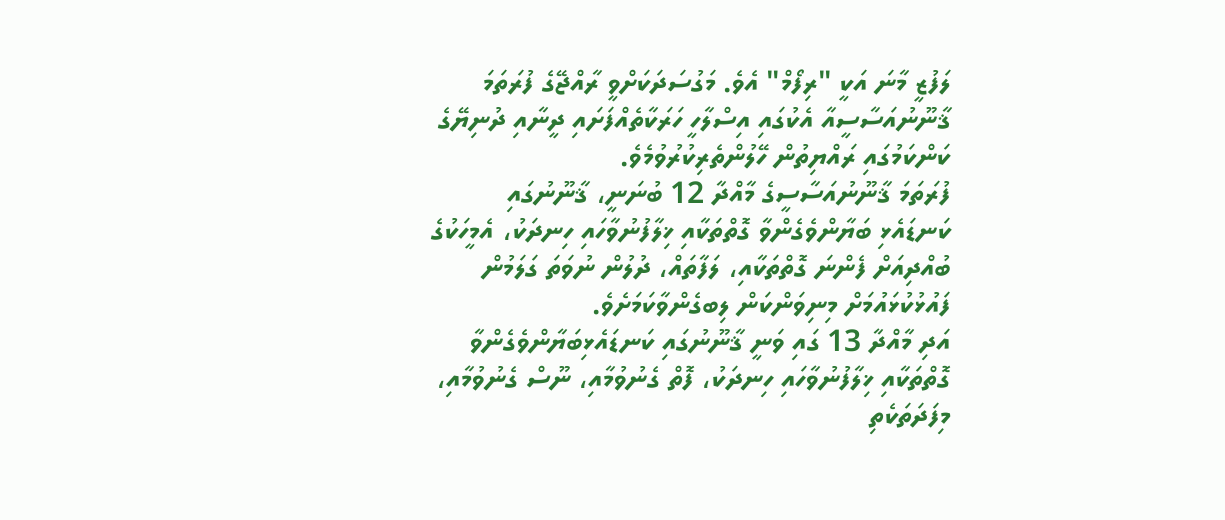ލަފުޒީ މާނަ އަކީ "ރިފޯމް" އެވެ. މަގުސަދަކަށްވީ ރާއްޖޭގެ ފުރަތަމަ ޤާނޫނުއަސާސީއާ އެކުގައި އިސްލާހީ ހަރަކާތެއްފަށައި ދީނާއި ދުނިޔޭގެ ކަންކަމުގައި ރައްޔިތުން ހޭލުންތެރިކުރުވުމެވެ.
ފުރަތަމަ ޤާނޫނުއަސާސީގެ މާއްދާ 12 ބުނަނީ، ޤާނޫނުގައި ކަނޑައެޅި ބަޔާންވެގެންވާ ގޮތްތަކާއި ޚިލާފުނުވާހައި ހިނދަކު، އެމީހަކުގެ ބުއްދިއަށް ފެންނަ ގޮތްތަކާއި، ލަފާތައް، ދުލުން ނުވަތަ ގަލަމުން ފައުޅުކުޅައުމަށް މިނިވަންކަން ލިބގެންވާކަމަށެވެ.
އަދި މާއްދާ 13 ގައި ވަނީ ޤާނޫނުގައި ކަނޑައެޅިބަޔާންވެގެންވާ ގޮތްތަކާއި ޚިލާފުނުވާހައި ހިނދަކު، ފޮތް ގެނުވުމާއި، ނޫސް ގެނުވުމާއި، މިފަދަތަކެތި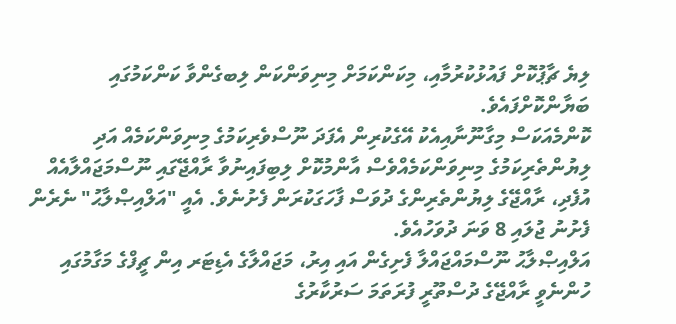ލިޔެ ޗާޕުކޮށް ފައުޅުކުރުމާއި، މިކަންކަމަށް މިނިވަންކަން ލިބގެންވާ ކަންކަމުގައި ބަޔާންކޮށްފައެވެ.
ކޮންމެއަކަސް މިގާނޫނާއިއެކު އޭގެކުރިން އެފަދަ ނޫސްވެރިކަމުގެ މިނިވަންކަމެއް އަދި ލިޔުންތެރިކަމުގެ މިނިވަންކަމެއްވެސް އާންމުކޮށް ލިބިފައިނުވާ ރާއްޖޭގައި ނޫސްމަޖައްލާއެއް އުފެދި، ރާއްޖޭގެ ލިޔުންތެރިންގެ ދުވަސް ފާހަގަކުރަން ފެށުނެވެ. އެއީ "އަލްއިޞްލާޙު" ނެރެން ފެށުނު ޖުލައި 8 ވަނަ ދުވަހުއެވެ.
އަލްއިޞްލާޙު ނޫސްމައްޖައްލާ ފެށިގެން އައި އިރު، މަޖައްލާގެ އެޑިޓަރ އިން ޗީފްގެ މަގާމުގައި ހުންނެވީ ރާއްޖޭގެ ދުސްތޫރީ ފުރަތަމަ ސަރުކާރުގެ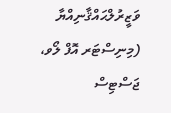ވަޒީރުލްޙައްޤާނިއްޔާ (މިނިސްޓަރ އޮފް ލޯވ، ޖަސްޓިސް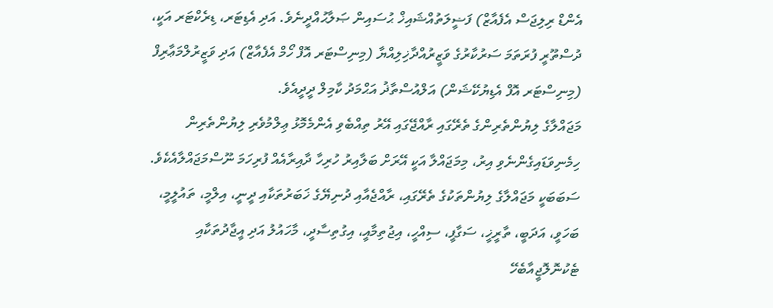އެންޑް ރިލިޖަސް އެފެއާޒް) ފަޟީލަތުއްޝައިޚް ޙުސައިން ޞަލާޙުއްދީނެވެ. އަދި އެޑިޓަރ، ޑިރެކްޓަރ އަކީ، ދުސްތޫރީ ފުރަތަމަ ސަރުކާރުގެ ވަޒީރުއްދާޚިލިއްޔާ (މިނިސްޓަރ އޮފް ހޯމް އެފެއާޒް) އަދި ވަޒީރުލްމަޢާރިފް (މިނިސްޓަރ އޮފް އެޑިޔުކޭޝަން) އަލްއުސްތާޛު އަޙްމަދު ކާމިލް ދީދީއެވެ.
މަޖައްލާގެ ލިޔުންތެރިންގެ ތެރޭގައި ރާއްޖޭގައި އޭރު ތިއްބެވި އެންމެމޮޅު ޢިލްމުވެރި ލިޔުންތެރިން ހިމެނިވަޑައިގެންނެވި އިރު، މިމަޖައްލާ އަކީ އޭރަށް ބަލާއިރު ހުރިހާ ދާއިރާއެއް ފުރިހަމަ ނޫސްމަޖައްލާއެކެވެ. ސަބަބަކީ މަޖައްލާގެ ލިޔުންތަކުގެ ތެރޭގައި، ރާއްޖެއާއި ދުނިޔޭގެ ޚަބަރުތަކާއި ދީނީ، އިލްމީ، ތައުލީމީ، ބަހަވީ، އަދަބީ، ތާރީޚީ، ސަގާފީ، ސިއްހީ، އިޖުތިމާއީ، އިގުތިސާދީ، މާހައުލު އަދި އީޖާދުތަކާއި ޓެކުނޮލޮޖީއާބެހޭ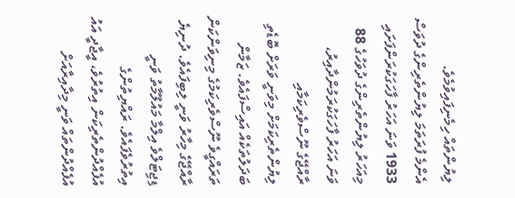ލިޔުންތައް ހިމެނިފައިވުމެވެ.
އެންމެ ފުރަތަމަ ލިޔުންތެރިންގެ ދުވަސް 1933 ވަނަ އަހަރު ފާހަގަކުރަންފަށައި މިއަހަރު ލިޔުންތެރިންގެ ދުވަހުގެ 88 ވަނަ އަހަރު ފާހަގަކުރަމުންދާއިރު، ރާއްޖޭގެ ނޫސްވެރިކަމާއި ލިޔުންތެރިކަމަށް މިވަނީ ވަރަށް ބޮޑެތި ބަދަލުތަކެއް އައިސްފައެވެ. ޒަމާން ތަރައްގީވެ ނޫސްވެރިކަމުގެ މިނިވަންކަން ރާއްޖޭގެ މިހާރު ވަނީ ލިބިފައެވެ. ދުނިޔެ ޑިޖިޓަލްވެ އިލްމާ މައުލޫމާތު ވަނީ އިތުރުވެފައެވެ. ރައްޔިތުންގެ އުފެއްދުންތެރިކަން އިތުރުވެ، އީޖާދީ އައު އުފެއްދުންތައް ވަނީ މިދާއިރާއަށް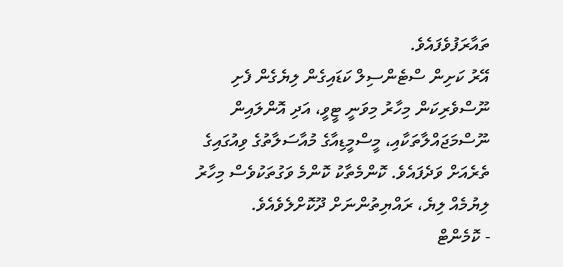ތައާރަފުވެފައެވެ.
އޭރު ކަށިން ސްޓެންސިލް ކަޑައިގެން ލިޔެގެން ފެށި ނޫސްވެރިކަން މިހާރު މިވަނީ ޓީވީ، އަދި އޮންލައިން ނޫސްމަޖައްލާތަކާއި، މީސްމީޑިއާގެ މުއާސަލާތުގެ ވިއުގައިގެ ތެރެއަށް ވަދެފައެވެ. ކޮންމެތާކު ކޮންމެ ވަގުތަކުވެސް މިހާރު ލިޔުމެއް ލިޔެ، ރައްޔިތުންނަށް ދޫކޮށްލެވެއެވެ.
- ކޮމެންޓް